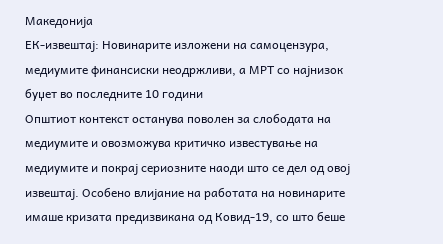Македонија
ЕК-извештај: Новинарите изложени на самоцензура, медиумите финансиски неодржливи, а МРТ со најнизок буџет во последните 10 години
Општиот контекст останува поволен за слободата на медиумите и овозможува критичко известување на медиумите и покрај сериозните наоди што се дел од овој извештај. Особено влијание на работата на новинарите имаше кризата предизвикана од Ковид-19, со што беше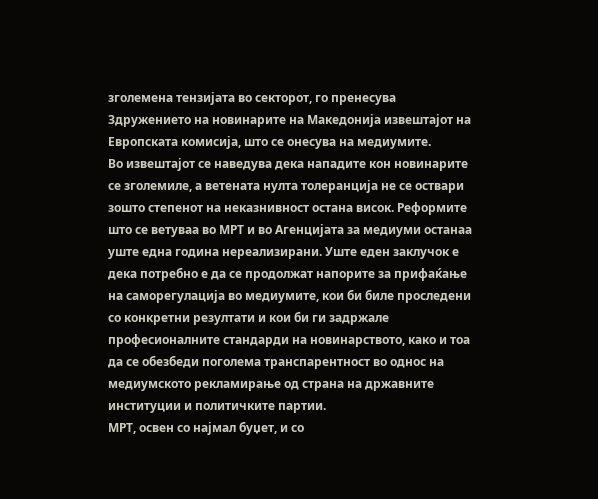зголемена тензијата во секторот, го пренесува Здружението на новинарите на Македонија извештајот на Европската комисија, што се онесува на медиумите.
Во извештајот се наведува дека нападите кон новинарите се зголемиле, а ветената нулта толеранција не се оствари зошто степенот на неказнивност остана висок. Реформите што се ветуваа во МРТ и во Агенцијата за медиуми останаа уште една година нереализирани. Уште еден заклучок е дека потребно е да се продолжат напорите за прифаќање на саморегулација во медиумите, кои би биле проследени со конкретни резултати и кои би ги задржале професионалните стандарди на новинарството, како и тоа да се обезбеди поголема транспарентност во однос на медиумското рекламирање од страна на државните институции и политичките партии.
МРТ, освен со најмал буџет, и со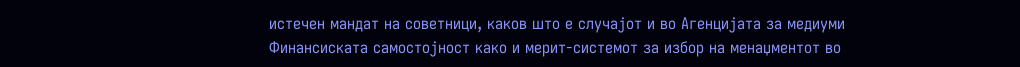истечен мандат на советници, каков што е случајот и во Агенцијата за медиуми
Финансиската самостојност како и мерит-системот за избор на менаџментот во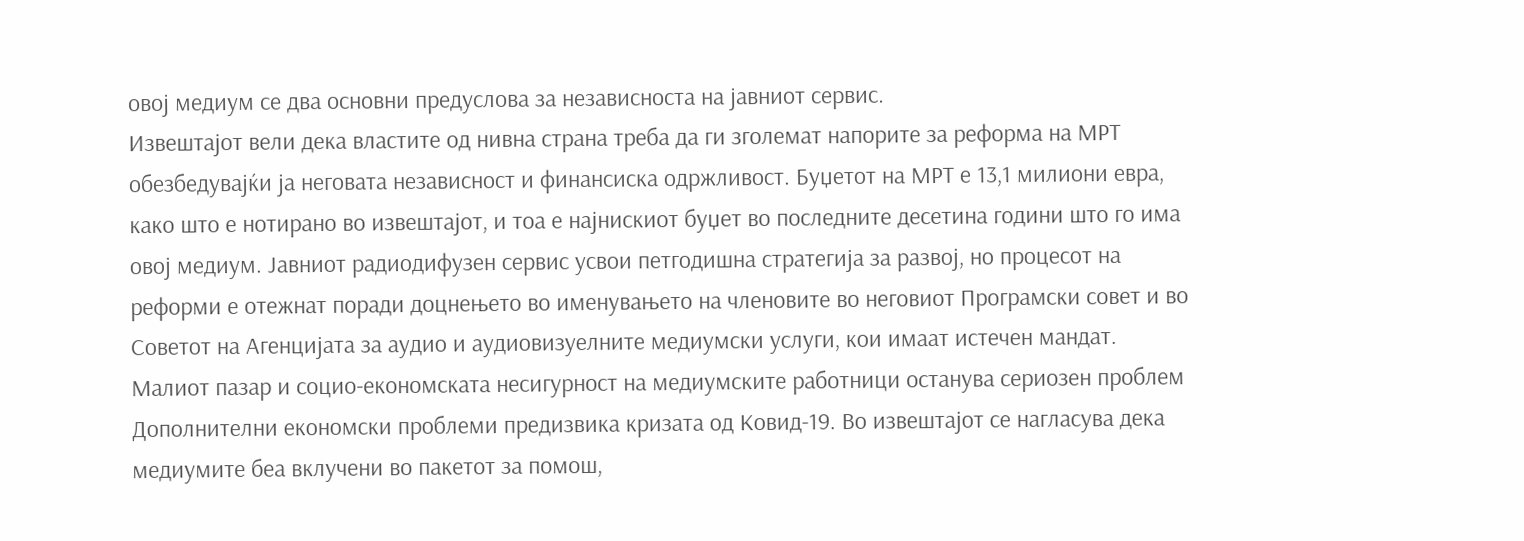овој медиум се два основни предуслова за независноста на јавниот сервис.
Извештајот вели дека властите од нивна страна треба да ги зголемат напорите за реформа на МРТ обезбедувајќи ја неговата независност и финансиска одржливост. Буџетот на МРТ е 13,1 милиони евра, како што е нотирано во извештајот, и тоа е најнискиот буџет во последните десетина години што го има овој медиум. Јавниот радиодифузен сервис усвои петгодишна стратегија за развој, но процесот на реформи е отежнат поради доцнењето во именувањето на членовите во неговиот Програмски совет и во Советот на Агенцијата за аудио и аудиовизуелните медиумски услуги, кои имаат истечен мандат.
Малиот пазар и социо-економската несигурност на медиумските работници останува сериозен проблем
Дополнителни економски проблеми предизвика кризата од Ковид-19. Во извештајот се нагласува дека медиумите беа вклучени во пакетот за помош,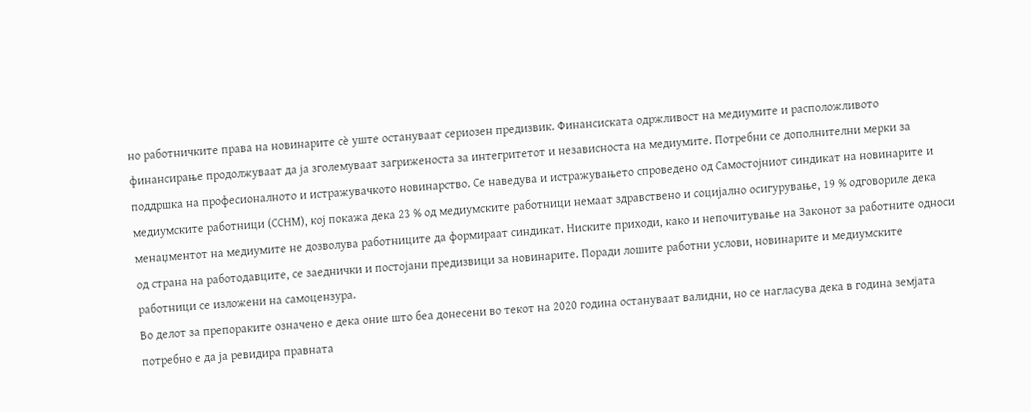но работничките права на новинарите сѐ уште остануваат сериозен предизвик. Финансиската одржливост на медиумите и расположливото финансирање продолжуваат да ја зголемуваат загриженоста за интегритетот и независноста на медиумите. Потребни се дополнителни мерки за поддршка на професионалното и истражувачкото новинарство. Се наведува и истражувањето спроведено од Самостојниот синдикат на новинарите и медиумските работници (ССНМ), кој покажа дека 23 % од медиумските работници немаат здравствено и социјално осигурување, 19 % одговориле дека менаџментот на медиумите не дозволува работниците да формираат синдикат. Ниските приходи, како и непочитување на Законот за работните односи од страна на работодавците, се заеднички и постојани предизвици за новинарите. Поради лошите работни услови, новинарите и медиумските работници се изложени на самоцензура.
Во делот за препораките означено е дека оние што беа донесени во текот на 2020 година остануваат валидни, но се нагласува дека в година земјата потребно е да ја ревидира правната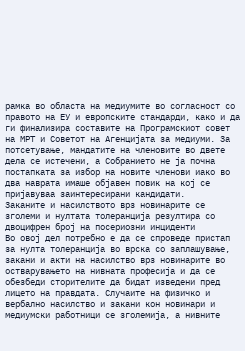рамка во областа на медиумите во согласност со правото на ЕУ и европските стандарди, како и да ги финализира составите на Програмскиот совет на МРТ и Советот на Агенцијата за медиуми. За потсетување, мандатите на членовите во двете дела се истечени, а Собранието не ја почна постапката за избор на новите членови иако во два наврата имаше објавен повик на кој се пријавуваа заинтересирани кандидати.
Заканите и насилството врз новинарите се зголеми и нултата толеранција резултира со двоцифрен број на посериозни инциденти
Во овој дел потребно е да се спроведе пристап за нулта толеранција во врска со заплашување, закани и акти на насилство врз новинарите во остварувањето на нивната професија и да се обезбеди сторителите да бидат изведени пред лицето на правдата. Случаите на физичко и вербално насилство и закани кон новинари и медиумски работници се зголемија, а нивните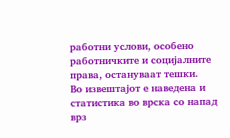работни услови, особено работничките и социјалните права, остануваат тешки.
Во извештајот е наведена и статистика во врска со напад врз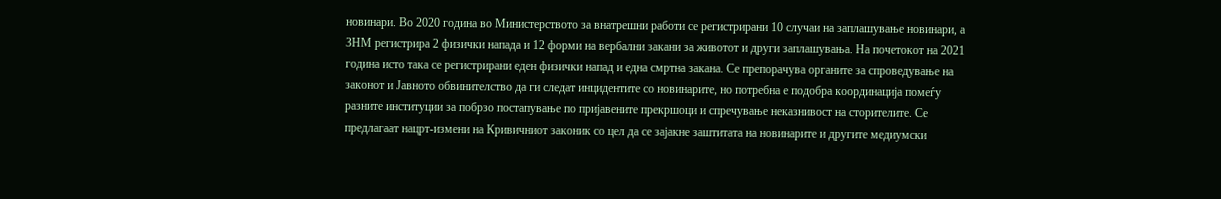новинари. Во 2020 година во Министерството за внатрешни работи се регистрирани 10 случаи на заплашување новинари, а ЗНМ регистрира 2 физички напада и 12 форми на вербални закани за животот и други заплашувања. На почетокот на 2021 година исто така се регистрирани еден физички напад и една смртна закана. Се препорачува органите за спроведување на законот и Јавното обвинителство да ги следат инцидентите со новинарите, но потребна е подобра координација помеѓу разните институции за побрзо постапување по пријавените прекршоци и спречување неказнивост на сторителите. Се предлагаат нацрт-измени на Кривичниот законик со цел да се зајакне заштитата на новинарите и другите медиумски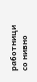работници со нивно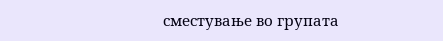сместување во групата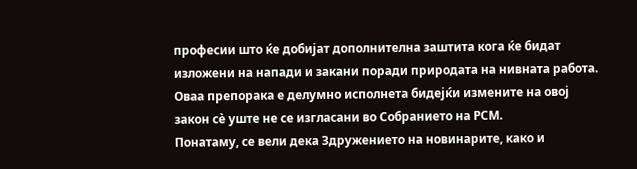професии што ќе добијат дополнителна заштита кога ќе бидат изложени на напади и закани поради природата на нивната работа. Оваа препорака е делумно исполнета бидејќи измените на овој закон сѐ уште не се изгласани во Собранието на РСМ.
Понатаму, се вели дека Здружението на новинарите, како и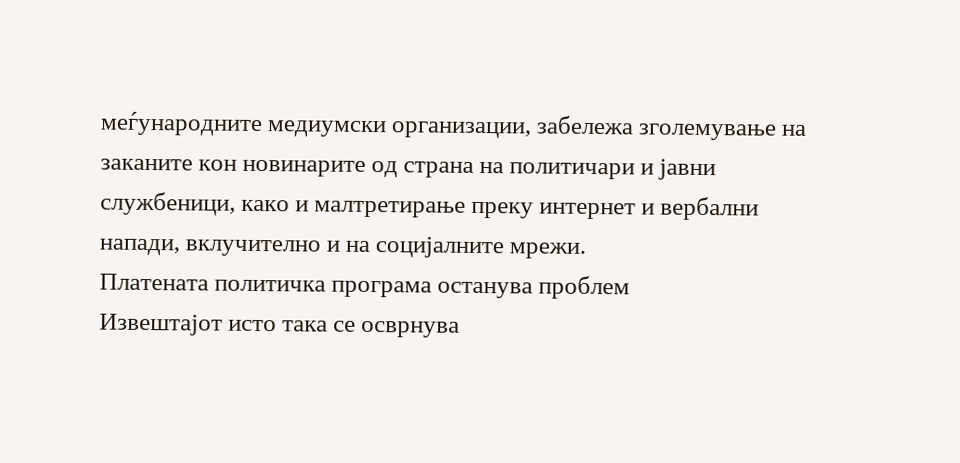меѓународните медиумски организации, забележа зголемување на заканите кон новинарите од страна на политичари и јавни службеници, како и малтретирање преку интернет и вербални напади, вклучително и на социјалните мрежи.
Платената политичка програма останува проблем
Извештајот исто така се осврнува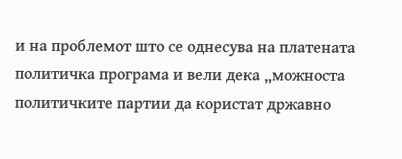и на проблемот што се однесува на платената политичка програма и вели дека „можноста политичките партии да користат државно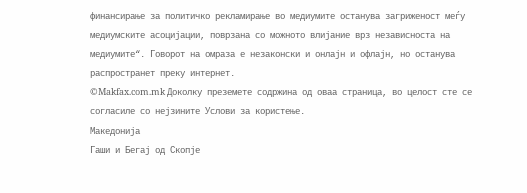финансирање за политичко рекламирање во медиумите останува загриженост меѓу медиумските асоцијации, поврзана со можното влијание врз независноста на медиумите“. Говорот на омраза е незаконски и онлајн и офлајн, но останува распространет преку интернет.
©Makfax.com.mk Доколку преземете содржина од оваа страница, во целост сте се согласиле со нејзините Услови за користење.
Македонија
Гаши и Бегај од Скопје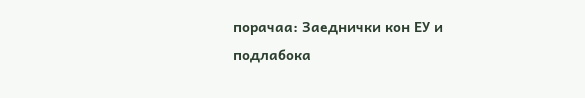порачаа: Заеднички кон ЕУ и подлабока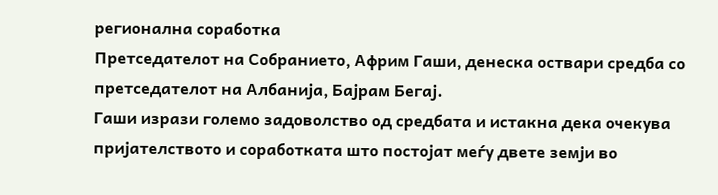регионална соработка
Претседателот на Собранието, Африм Гаши, денеска оствари средба со претседателот на Албанија, Бајрам Бегај.
Гаши изрази големо задоволство од средбата и истакна дека очекува пријателството и соработката што постојат меѓу двете земји во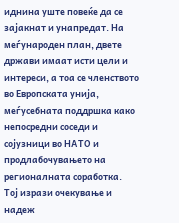иднина уште повеќе да се зајакнат и унапредат. На меѓународен план, двете држави имаат исти цели и интереси, а тоа се членството во Европската унија, меѓусебната поддршка како непосредни соседи и сојузници во НАТО и продлабочувањето на регионалната соработка.
Тој изрази очекување и надеж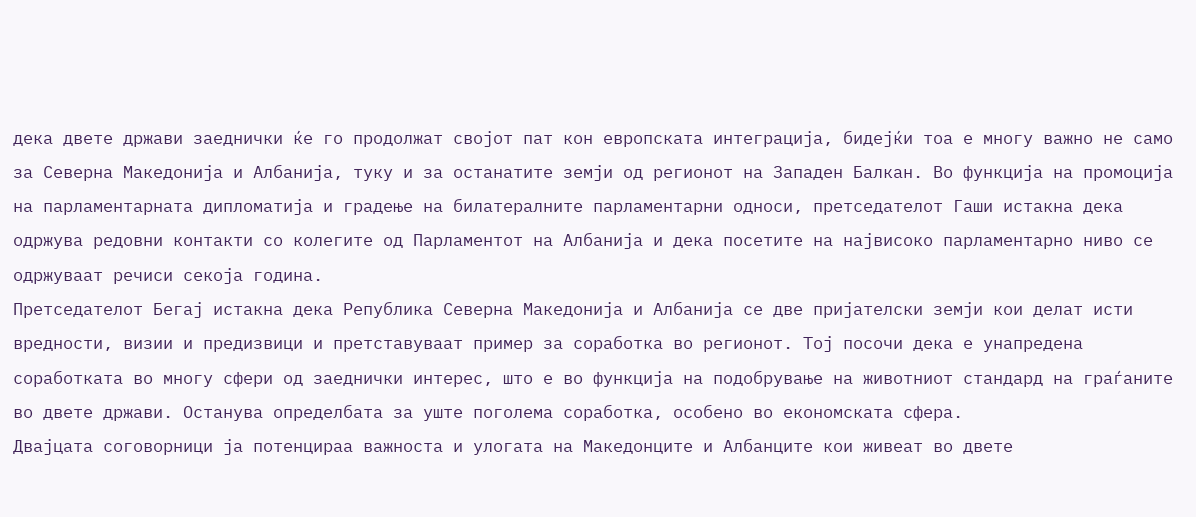дека двете држави заеднички ќе го продолжат својот пат кон европската интеграција, бидејќи тоа е многу важно не само за Северна Македонија и Албанија, туку и за останатите земји од регионот на Западен Балкан. Во функција на промоција на парламентарната дипломатија и градење на билатералните парламентарни односи, претседателот Гаши истакна дека одржува редовни контакти со колегите од Парламентот на Албанија и дека посетите на највисоко парламентарно ниво се одржуваат речиси секоја година.
Претседателот Бегај истакна дека Република Северна Македонија и Албанија се две пријателски земји кои делат исти вредности, визии и предизвици и претставуваат пример за соработка во регионот. Тој посочи дека е унапредена соработката во многу сфери од заеднички интерес, што е во функција на подобрување на животниот стандард на граѓаните во двете држави. Останува определбата за уште поголема соработка, особено во економската сфера.
Двајцата соговорници ја потенцираа важноста и улогата на Македонците и Албанците кои живеат во двете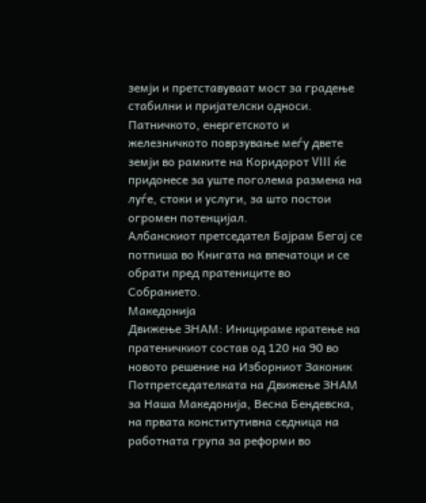земји и претставуваат мост за градење стабилни и пријателски односи. Патничкото, енергетското и железничкото поврзување меѓу двете земји во рамките на Коридорот VIII ќе придонесе за уште поголема размена на луѓе, стоки и услуги, за што постои огромен потенцијал.
Албанскиот претседател Бајрам Бегај се потпиша во Книгата на впечатоци и се обрати пред пратениците во Собранието.
Македонија
Движење ЗНАМ: Иницираме кратење на пратеничкиот состав од 120 на 90 во новото решение на Изборниот Законик
Потпретседателката на Движење ЗНАМ за Наша Македонија, Весна Бендевска, на првата конститутивна седница на работната група за реформи во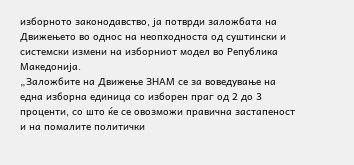изборното законодавство, ја потврди заложбата на Движењето во однос на неопходноста од суштински и системски измени на изборниот модел во Република Македонија.
„Заложбите на Движење ЗНАМ се за воведување на една изборна единица со изборен праг од 2 до 3 проценти, со што ќе се овозможи правична застапеност и на помалите политички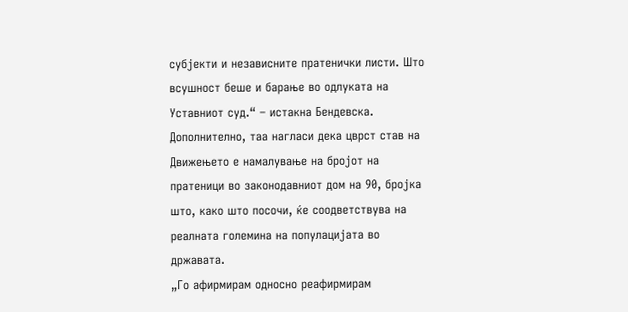субјекти и независните пратенички листи. Што всушност беше и барање во одлуката на Уставниот суд.“ – истакна Бендевска.
Дополнително, таа нагласи дека цврст став на Движењето е намалување на бројот на пратеници во законодавниот дом на 90, бројка што, како што посочи, ќе соодветствува на реалната големина на популацијата во државата.
„Го афирмирам односно реафирмирам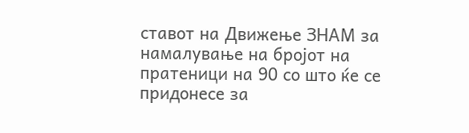ставот на Движење ЗНАМ за намалување на бројот на пратеници на 90 со што ќе се придонесе за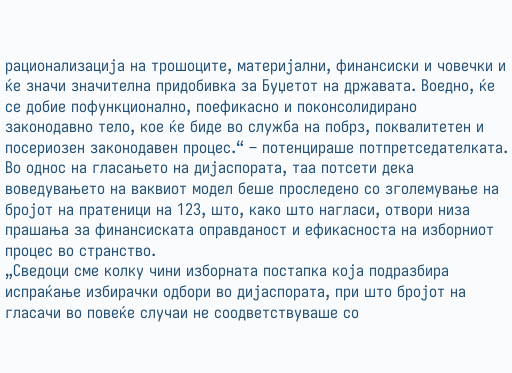рационализација на трошоците, материјални, финансиски и човечки и ќе значи значителна придобивка за Буџетот на државата. Воедно, ќе се добие пофункционално, поефикасно и поконсолидирано законодавно тело, кое ќе биде во служба на побрз, поквалитетен и посериозен законодавен процес.“ – потенцираше потпретседателката.
Во однос на гласањето на дијаспората, таа потсети дека воведувањето на ваквиот модел беше проследено со зголемување на бројот на пратеници на 123, што, како што нагласи, отвори низа прашања за финансиската оправданост и ефикасноста на изборниот процес во странство.
„Сведоци сме колку чини изборната постапка која подразбира испраќање избирачки одбори во дијаспората, при што бројот на гласачи во повеќе случаи не соодветствуваше со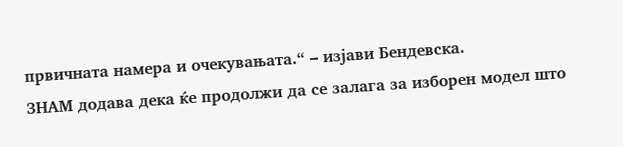првичната намера и очекувањата.“ – изјави Бендевска.
ЗНАМ додава дека ќе продолжи да се залага за изборен модел што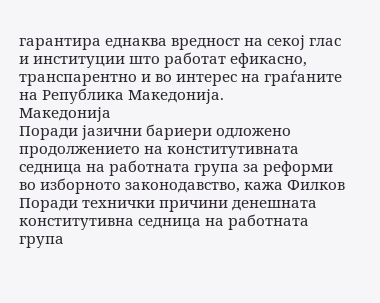гарантира еднаква вредност на секој глас и институции што работат ефикасно, транспарентно и во интерес на граѓаните на Република Македонија.
Македонија
Поради јазични бариери одложено продолжението на конститутивната седница на работната група за реформи во изборното законодавство, кажа Филков
Поради технички причини денешната конститутивна седница на работната група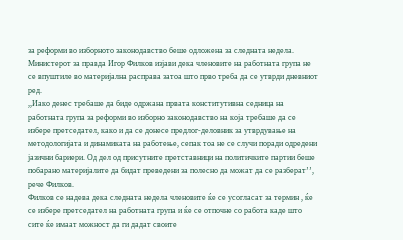за реформи во изборното законодавство беше одложена за следната недела. Министерот за правда Игор Филков изјави дека членовите на работната група не се впуштиле во материјална расправа затоа што прво треба да се утврди дневниот ред.
,,Иако денес требаше да биде одржана првата конститутивна седница на работната група за реформи во изборно законодавство на која требаше да се избере претседател, како и да се донесе предлог-деловник за утврдување на методологијата и динамиката на работење, сепак тоа не се случи поради одредени јазични бариери. Од дел од присутните претставници на политичките партии беше побарано материјалите да бидат преведени за полесно да можат да се разберат’’, рече Филков.
Филков се надева дека следната недела членовите ќе се усогласат за термин , ќе се избере претседател на работната група и ќе се отпочне со работа каде што сите ќе имаат можност да ги дадат своите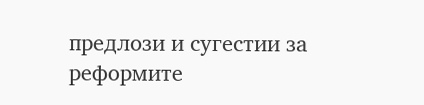предлози и сугестии за реформите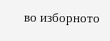во изборното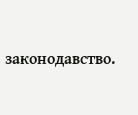законодавство.